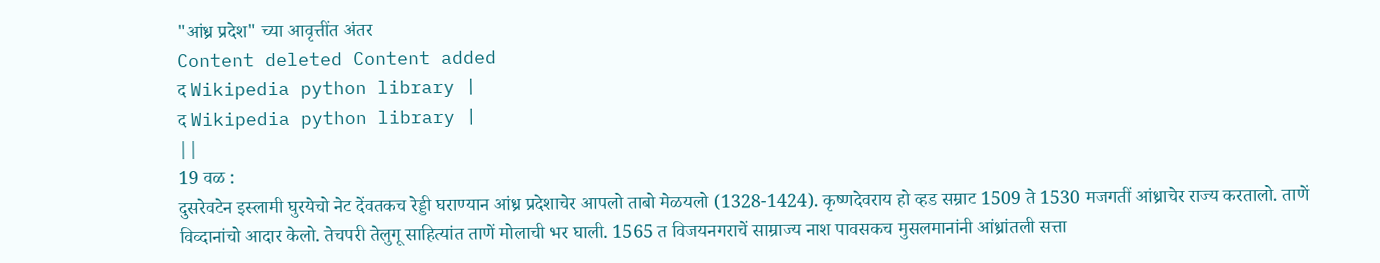"आंध्र प्रदेश" च्या आवृत्तींत अंतर
Content deleted Content added
द Wikipedia python library |
द Wikipedia python library |
||
19 वळ :
दुसरेवटेन इस्लामी घुरयेचो नेट देंवतकच रेड्डी घराण्यान आंध्र प्रदेशाचेर आपलो ताबो मेळयलो (1328-1424). कृष्णदेवराय हो व्हड सम्राट 1509 ते 1530 मजगतीं आंध्राचेर राज्य करतालो. ताणें विव्दानांचो आदार केलो. तेचपरी तेलुगू साहित्यांत ताणें मोलाची भर घाली. 1565 त विजयनगराचें साम्राज्य नाश पावसकच मुसलमानांनी आंध्रांतली सत्ता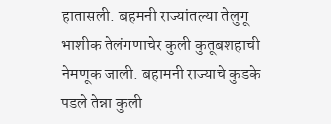हातासली. बहमनी राज्यांतल्या तेलुगू भाशीक तेलंगणाचेर कुली कुतूबशहाची नेमणूक जाली. बहामनी राज्याचे कुडके पडले तेन्ना कुली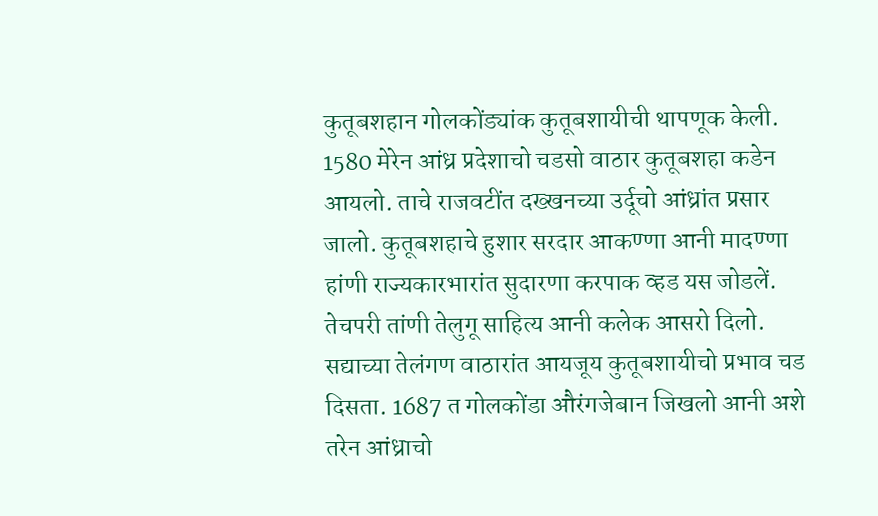कुतूबशहान गोलकोंड्यांक कुतूबशायीची थापणूक केली. 1580 मेरेन आंध्र प्रदेशाचो चडसो वाठार कुतूबशहा कडेन आयलो. ताचे राजवटींत दख्खनच्या उर्दूचो आंध्रांत प्रसार जालो. कुतूबशहाचे हुशार सरदार आकण्णा आनी मादण्णा हांणी राज्यकारभारांत सुदारणा करपाक व्हड यस जोडलें. तेचपरी तांणी तेलुगू साहित्य आनी कलेक आसरो दिलो. सद्याच्या तेलंगण वाठारांत आयजूय कुतूबशायीचो प्रभाव चड दिसता. 1687 त गोलकोंडा औरंगजेबान जिखलो आनी अशे तरेन आंध्राचो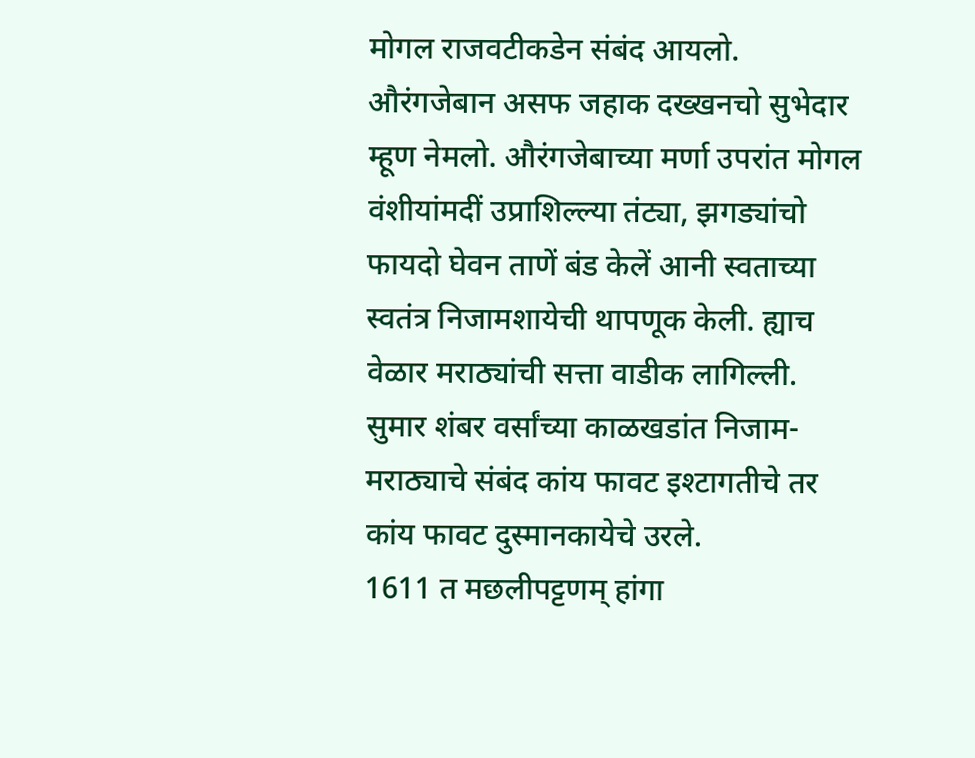मोगल राजवटीकडेन संबंद आयलो. औरंगजेबान असफ जहाक दख्खनचो सुभेदार म्हूण नेमलो. औरंगजेबाच्या मर्णा उपरांत मोगल वंशीयांमदीं उप्राशिल्ल्या तंट्या, झगड्यांचो फायदो घेवन ताणें बंड केलें आनी स्वताच्या स्वतंत्र निजामशायेची थापणूक केली. ह्याच वेळार मराठ्यांची सत्ता वाडीक लागिल्ली. सुमार शंबर वर्सांच्या काळखडांत निजाम-मराठ्याचे संबंद कांय फावट इश्टागतीचे तर कांय फावट दुस्मानकायेचे उरले.
1611 त मछलीपट्टणम् हांगा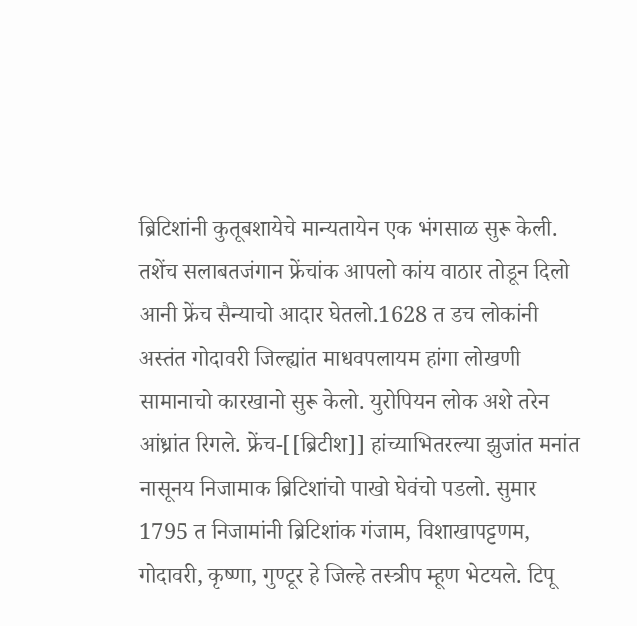ब्रिटिशांनी कुतूबशायेचे मान्यतायेन एक भंगसाळ सुरू केली. तशेंच सलाबतजंगान फ्रेंचांक आपलो कांय वाठार तोडून दिलो आनी फ्रेंच सैन्याचो आदार घेतलो.1628 त डच लोकांनी अस्तंत गोदावरी जिल्ह्यांत माधवपलायम हांगा लोखणी सामानाचो कारखानो सुरू केलो. युरोपियन लोक अशे तरेन आंध्रांत रिगले. फ्रेंच-[[ब्रिटीश]] हांच्याभितरल्या झुजांत मनांत नासूनय निजामाक ब्रिटिशांचो पाखो घेवंचो पडलो. सुमार 1795 त निजामांनी ब्रिटिशांक गंजाम, विशाखापट्टणम, गोदावरी, कृष्णा, गुण्टूर हे जिल्हे तस्त्रीप म्हूण भेटयले. टिपू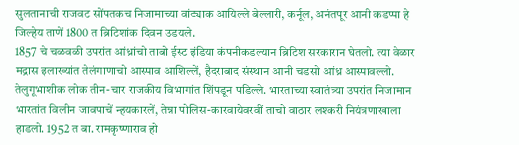सुलतानाची राजवट सोंपतकच निजामाच्या वांट्याक आयिल्ले बेल्लारी, कर्नूल, अनंतपूर आनी कडप्पा हे जिल्हेय ताणें 1800 त ब्रिटिशांक दिवन उडयले.
1857 चे चळवळी उपरांत आंध्रांचो ताबो ईस्ट इंडिया कंपनीकडल्यान ब्रिटिश सरकारान घेतलो. त्या वेळार मद्रास इलाख्यांत तेलंगाणाचो आस्पाव आशिल्लें, हैदराबाद संस्थान आनी चडसो आंध्र आस्पावल्लो. तेलुगूभाशीक लोक तीन-चार राजकीय विभागांत शिंपडून पडिल्ले. भारताच्या स्वातंत्र्या उपरांत निजामान भारतांत विलीन जावपाचें न्हयकारलें, तेन्ना पोलिस-कारवायेवरवीं ताचो वाठार लश्करी नियंत्रणाखाला हाडलो. 1952 त बा. रामकृष्णाराव हो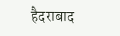हैदराबाद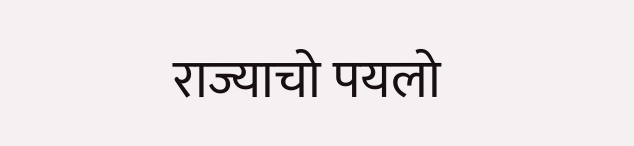राज्याचो पयलो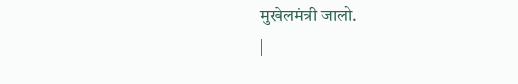मुखेलमंत्री जालो.
|